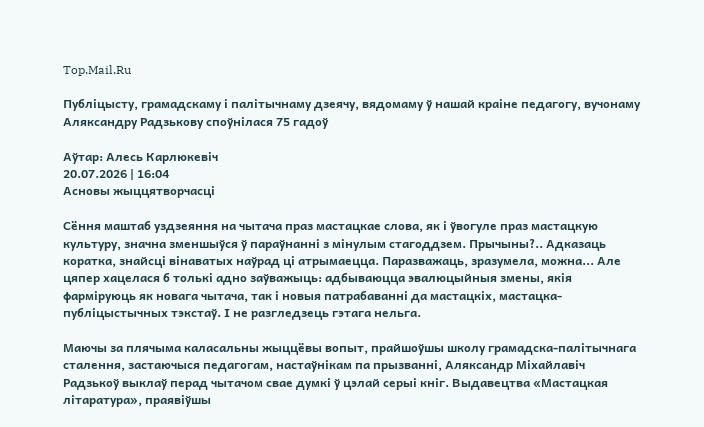Top.Mail.Ru

Публіцысту, грамадскаму і палітычнаму дзеячу, вядомаму ў нашай краіне педагогу, вучонаму Аляксандру Радзькову споўнілася 75 гадоў

Аўтар: Алесь Карлюкевіч
20.07.2026 | 16:04
Асновы жыццятворчасці

Сёння маштаб уздзеяння на чытача праз мастацкае слова, як і ўвогуле праз мастацкую культуру, значна зменшыўся ў параўнанні з мінулым стагоддзем. Прычыны?.. Адказаць коратка, знайсці вінаватых наўрад ці атрымаецца. Паразважаць, зразумела, можна... Але цяпер хацелася б толькі адно заўважыць: адбываюцца эвалюцыйныя змены, якія фарміруюць як новага чытача, так і новыя патрабаванні да мастацкіх, мастацка-публіцыстычных тэкстаў. І не разгледзець гэтага нельга.

Маючы за плячыма каласальны жыццёвы вопыт, прайшоўшы школу грамадска-палітычнага сталення, застаючыся педагогам, настаўнікам па прызванні, Аляксандр Міхайлавіч Радзькоў выклаў перад чытачом свае думкі ў цэлай серыі кніг. Выдавецтва «Мастацкая літаратура», праявіўшы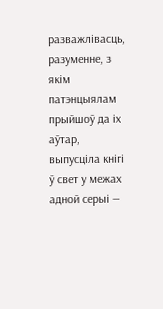разважлівасць, разуменне, з якім патэнцыялам прыйшоў да іх аўтар, выпусціла кнігі ў свет у межах адной серыі —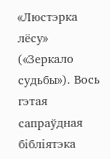«Люстэрка лёсу» («Зеркало судьбы»). Вось гэтая сапраўдная бібліятэка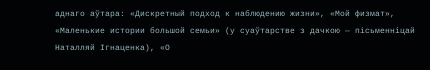аднаго аўтара: «Дискретный подход к наблюдению жизни», «Мой физмат», «Маленькие истории большой семьи» (у суаўтарстве з дачкою — пісьменніцай Наталляй Ігнаценка), «О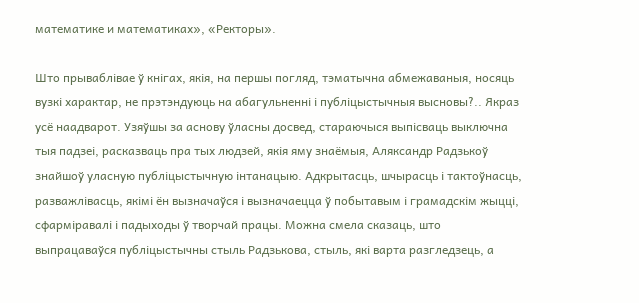математике и математиках», «Ректоры».

Што прываблівае ў кнігах, якія, на першы погляд, тэматычна абмежаваныя, носяць вузкі характар, не прэтэндуюць на абагульненні і публіцыстычныя высновы?.. Якраз усё наадварот. Узяўшы за аснову ўласны досвед, стараючыся выпісваць выключна тыя падзеі, расказваць пра тых людзей, якія яму знаёмыя, Аляксандр Радзькоў знайшоў уласную публіцыстычную інтанацыю. Адкрытасць, шчырасць і тактоўнасць, разважлівасць, якімі ён вызначаўся і вызначаецца ў побытавым і грамадскім жыцці, сфарміравалі і падыходы ў творчай працы. Можна смела сказаць, што выпрацаваўся публіцыстычны стыль Радзькова, стыль, які варта разгледзець, а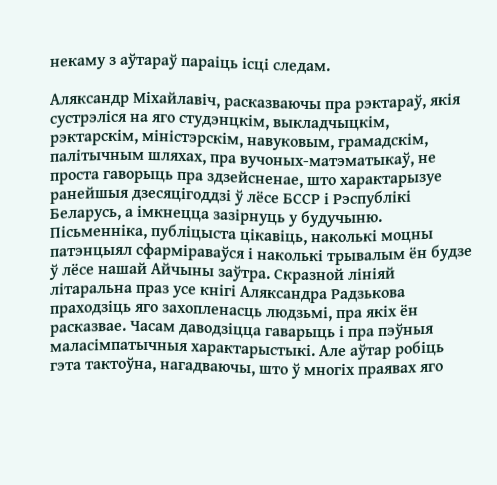некаму з аўтараў параіць ісці следам.

Аляксандр Міхайлавіч, расказваючы пра рэктараў, якія сустрэліся на яго студэнцкім, выкладчыцкім, рэктарскім, міністэрскім, навуковым, грамадскім, палітычным шляхах, пра вучоных-матэматыкаў, не проста гаворыць пра здзейсненае, што характарызуе ранейшыя дзесяцігоддзі ў лёсе БССР і Рэспублікі Беларусь, а імкнецца зазірнуць у будучыню. Пісьменніка, публіцыста цікавіць, наколькі моцны патэнцыял сфарміраваўся і наколькі трывалым ён будзе ў лёсе нашай Айчыны заўтра. Скразной лініяй літаральна праз усе кнігі Аляксандра Радзькова праходзіць яго захопленасць людзьмі, пра якіх ён расказвае. Часам даводзіцца гаварыць і пра пэўныя маласімпатычныя характарыстыкі. Але аўтар робіць гэта тактоўна, нагадваючы, што ў многіх праявах яго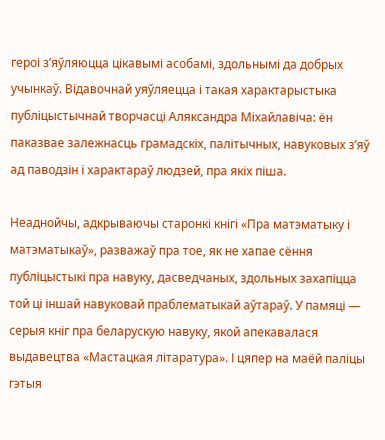героі з’яўляюцца цікавымі асобамі, здольнымі да добрых учынкаў. Відавочнай уяўляецца і такая характарыстыка публіцыстычнай творчасці Аляксандра Міхайлавіча: ён паказвае залежнасць грамадскіх, палітычных, навуковых з’яў ад паводзін і характараў людзей, пра якіх піша.

Неаднойчы, адкрываючы старонкі кнігі «Пра матэматыку і матэматыкаў», разважаў пра тое, як не хапае сёння публіцыстыкі пра навуку, дасведчаных, здольных захапіцца той ці іншай навуковай праблематыкай аўтараў. У памяці — серыя кніг пра беларускую навуку, якой апекавалася выдавецтва «Мастацкая літаратура». І цяпер на маёй паліцы гэтыя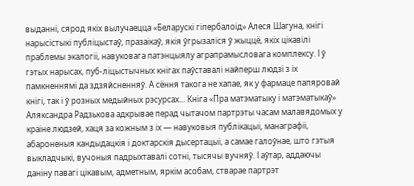выданні, сярод якіх вылучаецца «Беларускі гіпербалоід» Алеся Шагуна, кнігі нарысістыкі публіцыстаў, празаікаў, якія ўгрызаліся ў жыццё, якіх цікавілі праблемы экалогіі, навуковага патэнцыялу аграпрамысловага комплексу. І ў гэтых нарысах, пуб-ліцыстычных кнігах паўставалі найперш людзі з іх памкненнямі да здзяйсненняў. А сёння такога не хапае, як у фармаце папяровай кнігі, так і ў розных медыйных рэсурсах... Кніга «Пра матэматыку і матэматыкаў» Аляксандра Радзькова адкрывае перад чытачом партрэты часам малавядомых у краіне людзей, хаця за кожным з іх — навуковыя публікацыі, манаграфіі, абароненыя кандыдацкія і доктарскія дысертацыі, а самае галоўнае, што гэтыя выкладчыкі, вучоныя падрыхтавалі сотні, тысячы вучняў. І аўтар, аддаючы даніну павагі цікавым, адметным, яркім асобам, стварае партрэт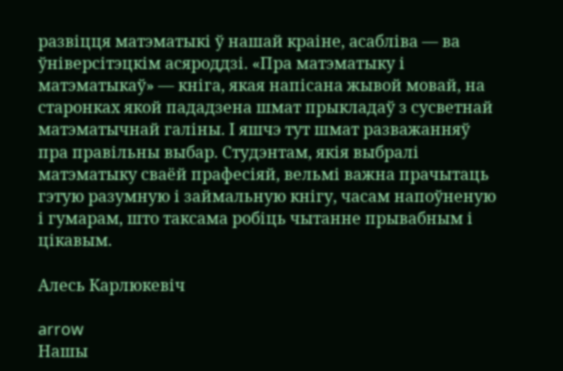развіцця матэматыкі ў нашай краіне, асабліва — ва ўніверсітэцкім асяроддзі. «Пра матэматыку і матэматыкаў» — кніга, якая напісана жывой мовай, на старонках якой пададзена шмат прыкладаў з сусветнай матэматычнай галіны. І яшчэ тут шмат разважанняў пра правільны выбар. Студэнтам, якія выбралі матэматыку сваёй прафесіяй, вельмі важна прачытаць гэтую разумную і займальную кнігу, часам напоўненую і гумарам, што таксама робіць чытанне прывабным і цікавым.

Алесь Карлюкевіч

arrow
Нашы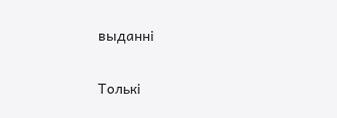выданні

Толькі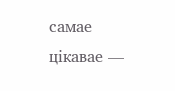самае цікавае —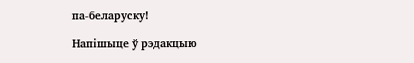па-беларуску!

Напішыце ў рэдакцыю